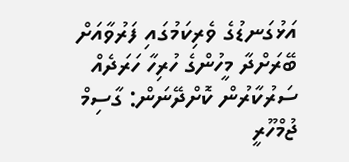އަޅުގަނޑުގެ ވެރިކަމުގައި ފަރުވާއަށް ބޭރަށްދާ މީހުންގެ ހުރިހާ ހަރަދެއް ސަރުކާރުން ކޮށްދޭނަން: ގާސިމް
ޖުމްހޫރީ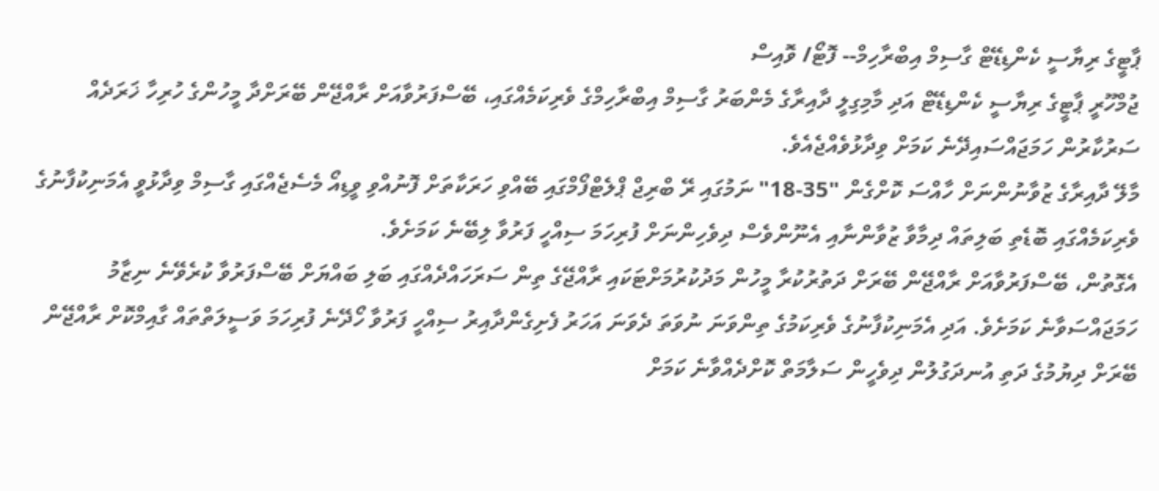ޕާޓީގެ ރިޔާސީ ކެންޑިޑޭޓް ގާސިމް އިބްރާހިމް-- ފޮޓޯ/ ވޮއިސް
ޖުމްހޫރީ ޕާޓީގެ ރިޔާސީ ކެންޑިޑޭޓް އަދި މާމިގިލީ ދާއިރާގެ މެންބަރު ގާސިމް އިބްރާހިމްގެ ވެރިކަމެއްގައި، ބޭސްފަރުވާއަށް ރާއްޖޭން ބޭރަށްދާ މީހުންގެ ހުރިހާ ޚަރަދެއް ސަރުކާރުން ހަމަޖައްސައިދޭނެ ކަމަށް ވިދާޅުވެއްޖެއެވެ.
މާލޭ ދާއިރާގެ ޒުވާނުންނަށް ހާއްސަ ކޮށްގެން "35-18" ނަމުގައި ރޭ ބްރިޖް ޕްލެޓްފޯމްގައި ބޭއްވި ހަރަކާތަށް ފޮނުއްވި ވީޑިއޯ މެސެޖެއްގައި ގާސިމް ވިދާޅުވީ އެމަނިކުފާނުގެ ވެރިކަމެއްގައި ބޮޑެތި ބަލިތައް ދިމާވާ ޒުވާންނާއި އެނޫންވެސް ދިވެހިންނަށް ފުރިހަމަ ސިއްހީ ފަރުވާ ލިބޭނެ ކަމަށެވެ.
އެގޮތުން، ބޭސްފަރުވާއަށް ރާއްޖޭން ބޭރަށް ދަތުރުކުރާ މީހުން މަދުކުރުމަށްޓަކައި ރާއްޖޭގެ ތިން ސަރަހައްދެއްގައި ބަލި ބައްޔަށް ބޭސްފަރުވާ ކުރެވޭނެ ނިޒާމު ހަމަޖައްސަވާނެ ކަމަށެވެ. އަދި އެމަނިކުފާނުގެ ވެރިކަމުގެ ތިންވަނަ ނުވަތަ ދެވަނަ އަހަރު ފެށިގެންދާއިރު ސިއްހީ ފަރުވާ ހޯދޭނެ ފުރިހަމަ ވަސީލަތްތައް ގާއިމްކޮށް ރާއްޖޭން ބޭރަށް ދިޔުމުގެ ދަތި އުނދަގުލުން ދިވެހީން ސަލާމަތް ކޮށްދެއްވާނެ ކަމަށް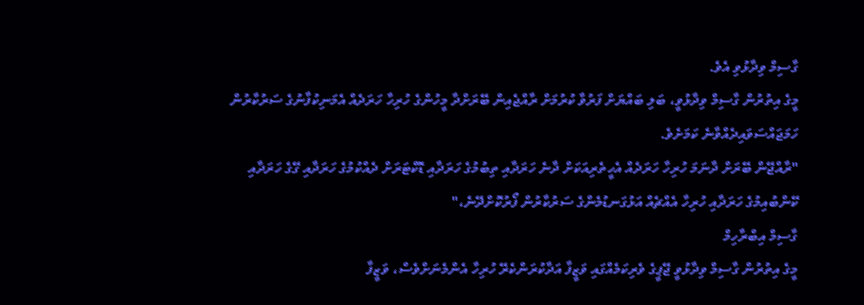ގާސިމް ވިދާޅުވި އެވެ.
މީގެ އިތުރުން ގާސިމް ވިދާޅުވީ، ބަލި ބައްޔަށް ފަރުވާ ކުރުމަށް ރާއްޖެއިން ބޭރަށްދާ މީހުންގެ ހުރިހާ ހަރަދެއް އެމަނިކުފާނުގެ ސަރުކާރުން ހަމަޖައްސަވައިދެއްވާނެ ކަމަށެވެ.
"ރާއްޖޭން ބޭރަށް ދާނަމަ ހުރިހާ ހަރަދެއް އެހީތެރިއަކަށް ދާނެ ހަރަދާއި ތިބުމުގެ ހަރަދާއި ޑޮކްޓަރަށް ދެއްކުމުގެ ހަރަދާއި ގޭގެ ހަރަދާއި ކޭންބުއިމުގެ ހަރަދާއި ހުރިހާ އެއްޗެއް އަޅުގަނޑުމެންގެ ސަރުކާރުން ފޯރުކޮށްދޭނެ،"
ގާސިމް އިބްރާހިމް
މީގެ އިތުރުން ގާސިމް ވިދާޅުވީ ޖޭޕީގެ ވެރިކަމެއްގައި ވަޒީފާ އަދާކުރަންކެރޭ ހުރިހާ އެންމެނަށްވެސް، ވަޒީފާ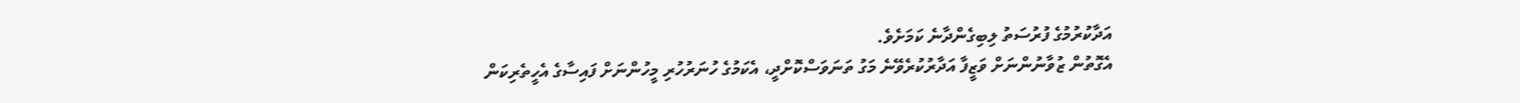އަދާކުރުމުގެ ފުރުސަތު ލިބިގެންދާނެ ކަމަށެވެ.
އެގޮތުން ޒުވާނުންނަށް ވަޒީފާ އަދާރުކުރެވޭނެ މަގު ތަނަވަސްކޮށްދީ، އެކަމުގެ ހުނަރުހުރި މީހުންނަށް ފައިސާގެ އެހީތެރިކަން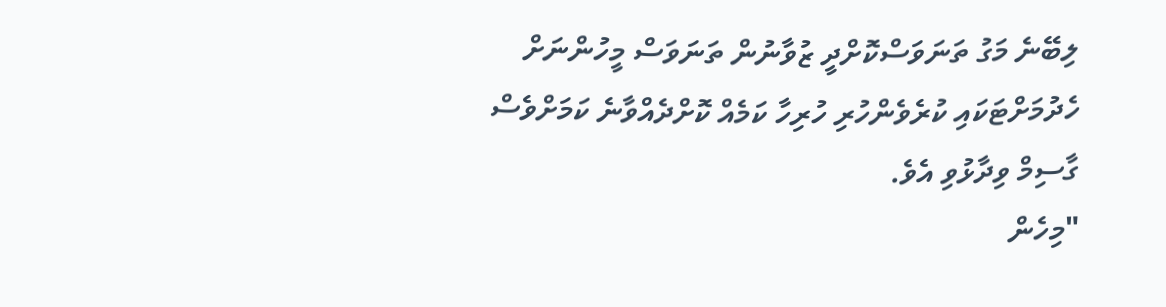ލިބޭނެ މަގު ތަނަވަސްކޮށްދީ ޒުވާނުން ތަނަވަސް މީހުންނަށް ހެދުމަށްޓަކައި ކުރެވެންހުރި ހުރިހާ ކަމެއް ކޮށްދެއްވާނެ ކަމަށްވެސް ގާސިމް ވިދާޅުވި އެވެ.
"މިހެން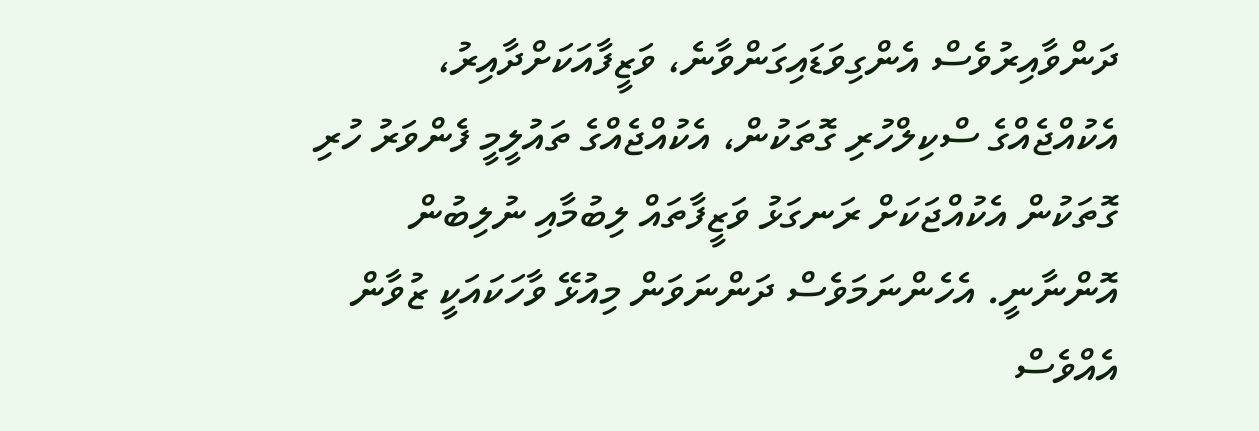ދަންވާއިރުވެސް އެންގިވަޑައިގަންވާނެ، ވަޒީފާއަކަށްދާއިރު، އެކުއްޖެއްގެ ސްކިލްހުރި ގޮތަކުން، އެކުއްޖެއްގެ ތައުލީމީ ފެންވަރު ހުރި ގޮތަކުން އެކުއްޖަކަށް ރަނގަޅު ވަޒީފާތައް ލިބުމާއި ނުލިބުން އޮންނާނީ. އެހެންނަމަވެސް ދަންނަވަން މިއުޅޭ ވާހަކައަކީ ޒުވާން އެއްވެސް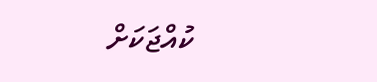ކުއްޖަކަށް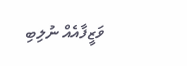ވަޒީފާއެއް ނުލިބި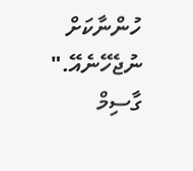ހުންނާކަށް ނުޖެހޭނެއޭ."
ގާސިމް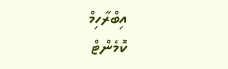އިބްރާހިމް
ކޮމެންޓް